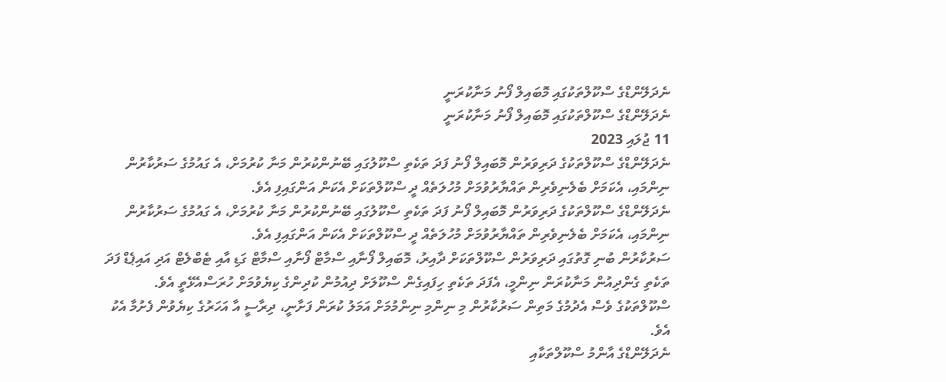ނެދަލޭންޑްގެ ސްކޫލްތަކުގައި މޮބައިލް ފޯނު މަނާކުރަނީ
ނެދަލޭންޑްގެ ސްކޫލްތަކުގައި މޮބައިލް ފޯނު މަނާކުރަނީ
11 ޖުލައި 2023
ނެދަލޭންޑްގެ ސްކޫލްތަކުގެ ދަރިވަރުން މޮބައިލް ފޯނު ފަދަ ތަކެތި ސްކޫލުގައި ބޭނުންކުރުން މަނާ ކުރުމަށް، އެ ގައުމުގެ ސަރުކާރުން ނިންމައި، އެކަމަށް ބެލެނިވެރިން ތައްޔާރުވުމަށް މުހުލަތެއް ދީ ސްކޫލްތަކަށް އެކަން އަންގައިފި އެވެ.
ނެދަލޭންޑްގެ ސްކޫލްތަކުގެ ދަރިވަރުން މޮބައިލް ފޯނު ފަދަ ތަކެތި ސްކޫލުގައި ބޭނުންކުރުން މަނާ ކުރުމަށް، އެ ގައުމުގެ ސަރުކާރުން ނިންމައި، އެކަމަށް ބެލެނިވެރިން ތައްޔާރުވުމަށް މުހުލަތެއް ދީ ސްކޫލްތަކަށް އެކަން އަންގައިފި އެވެ.
ސަރުކާރުން ބުނި ގޮތުގައި ދަރިވަރުން ސްކޫލްތަކަށް ދާއިރު، މޮބައިލް ފޯނާއި ސްމާޓް ފޯނާއި ސްމާޓް ގަޑި އާއި ޓެބްލެޓް އަދި އައިޕެޑް ފަދަ ތަކެތި ގެންދިއުން މަނާކުރަން ނިންމީ، އެފަދަ ތަކެތި ހިފައިގެން ސްކޫލަށް ދިއުމުން ކުދިންގެ ކިޔެވުމަށް ހުރަސްއެޅޭތީ އެވެ. ސްކޫލްތަކުގެ ވެސް އެދުމުގެ މަތިން ސަރުކާރުން މި ނިންމި ނިންމުމަށް އަމަލު ކުރަން ފަށާނީ، ދިރާސީ އާ އަހަރުގެ ކިޔެވުން ފެށުމާ އެކު އެވެ.
ނެދަލޭންޑްގެ އާންމު ސްކޫލްތަކާއި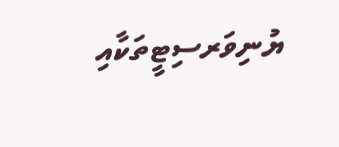ޔުނިވަރސިޓީތަކާއި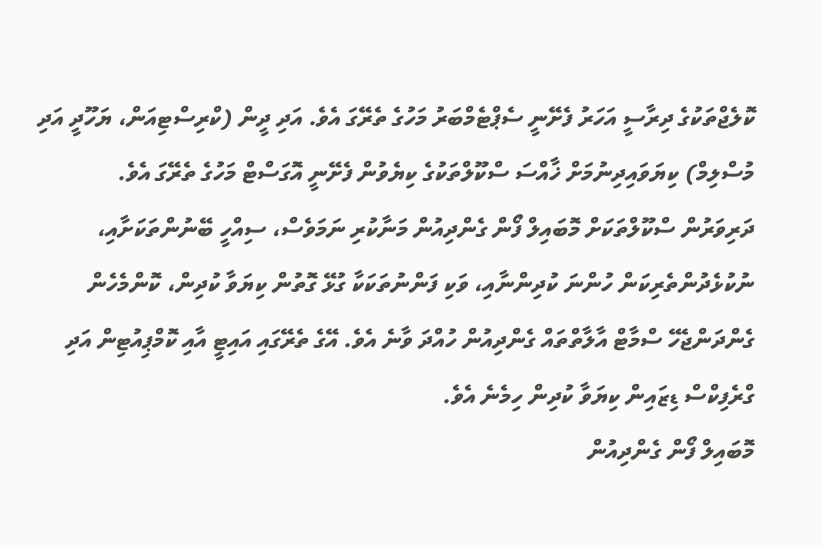ކޮލެޖްތަކުގެ ދިރާސީ އަހަރު ފެށޭނީ ސެޕްޓެމްބަރު މަހުގެ ތެރޭގަ އެވެ. އަދި ދީން (ކްރިސްޓިއަން، ޔަހޫދީ އަދި މުސްލިމް) ކިޔަވައިދިނުމަށް ޚާއްސަ ސްކޫލްތަކުގެ ކިޔެވުން ފެށޭނީ އޮގަސްޓް މަހުގެ ތެރޭގަ އެވެ.
ދަރިވަރުން ސްކޫލްތަކަށް މޮބައިލް ފޯން ގެންދިއުން މަނާކުރި ނަމަވެސް، ސިއްހީ ބޭނުންތަކަށާއި، ނުކުޅެދުންތެރިކަން ހުންނަ ކުދިންނާއި، ވަކި ފަންނުތަކަކާ ގުޅޭ ގޮތުން ކިޔަވާ ކުދިން، ކޮންމެހެން ގެންދަންޖެހޭ ސްމާޓް އާލާތްތައް ގެންދިއުން ހުއްދަ ވާނެ އެވެ. އޭގެ ތެރޭގައި އައިޓީ އާއި ކޮމްޕިއުޓިން އަދި ގްރެފިކްސް ޑިޒައިން ކިޔަވާ ކުދިން ހިމެނެ އެވެ.
މޮބައިލް ފޯން ގެންދިއުން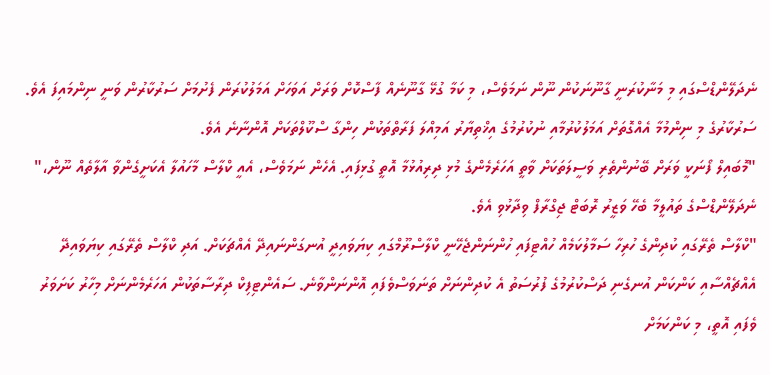ނެދަލޭންޑްސްގައި މި މަނާކުރަނީ ގާނޫނަކުން ނޫން ނަމަވެސް، މި ކަމާ ގުޅޭ ގާނޫނެއް ފާސްކޮށް ވަރަށް އަވަހަށް އަމަލުކުރަން ފެށުމަށް ސަރުކާރުން ވަނީ ނިންމައިފަ އެވެ. ސަރުކާރުގެ މި ނިންމުމާ އެއްގޮތަށް އަމަލުކުރުމާއި ނުކުރުމުގެ އިޚްތިޔާރު އަމިއްލަ ފަރާތްތަކުން ހިންގާ ސްކޫލްތަކަށް އޮންނާނެ އެވެ.
"މޮބައިލް ފޯނަކީ ވަރަށް ބޭނުންތެރި ވަސީލަތަކަށް ވާތީ އަހަރެމެންގެ މުޅި ދިރިއުޅުމާ އޮތީ ގުޅިފައި. އެހެން ނަމަވެސް، އެއީ ކްލާސް މާހައުލާ އެކަށީގެންވާ އާލާތެއް ނޫން،" ނެދަލޭންޑްސްގެ ތައުލީމާ ބެހޭ ވަޒީރު ރޮބަޓް ޖިގްރާފް ވިދާޅުވި އެވެ.
"ކްލާސް ތެރޭގައި ކުދިންގެ ހުރިހާ ސަމާލުކަމެއް ހުއްޓިފައި ހުންނަންޖެހޭނީ ކްލާސްރޫމްގައި ކިޔަވައިދީ އުނގަންނައިދޭ އެއްޗަކަށް. އަދި ކްލާސް ތެރޭގައި ކިޔަވައިދޭ އެއްޗެއްސާއި ކަންކަން އުނގެނި ދަސްކުރުމުގެ ފުރުސަތު އެ ކުދިންނަށް ތަނަވަސްވެފައި އޮންނަންވާނެ. ސައެންޓިފިކް ދިރާސާތަކުން އަހަރެމެންނަށް މިހާރު ކަށަވަރު ވެފައި އޮތީ، މި ކަންކަމަށް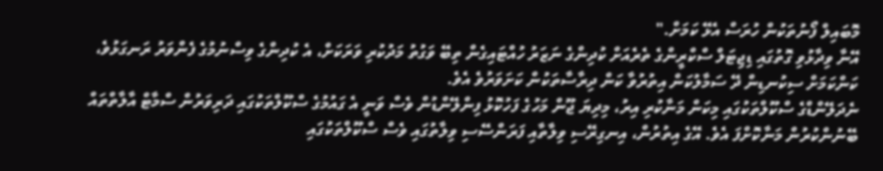މޮބައިލް ފޯނުތަކުން ހުރަސް އެޅޭ ކަމަށް."
އޭނާ ވިދާޅުވި ގޮތުގައި ޑިޖިޓަލް ސްކްރީންގެ ތެރެއަށް ކުދިންގެ ނަޒަރު ހުއްޓައިގެން ތިބޭ ވަގުތު މަދުކުރި ވަރަކަށް، އެ ކުދިންގެ ވިސްނުމުގެ ފެންވަރު ރަނގަޅުވެ، ކަންކަމަށް ސިކުނޑިން ދޭ ސަމާލުކަން އިތުރުވާ ކަން ދިރާސާތަކުން ކަށަވަރުވެ އެވެ.
ނެދަލޭންޑްގެ ސްކޫލްތަކުގައި މިކަން މަނާކުރި އިރު، މިދިޔަ ޖޫން މަހުގެ ފަހުކޮޅު ފިންލޭންޑުން ވެސް ވަނީ އެ ގައުމުގެ ސްކޫލްތަކުގައި ދަރިވަރުން ސްމާޓް އާލާތްތައް ބޭނުންކުރުން މަނާކޮށްފަ އެވެ. އޭގެ އިތުރުން، އިނގިރޭސި ވިލާތާއި ފަރަންސޭސި ވިލާތުގައި ވެސް ސްކޫލްތަކުގައި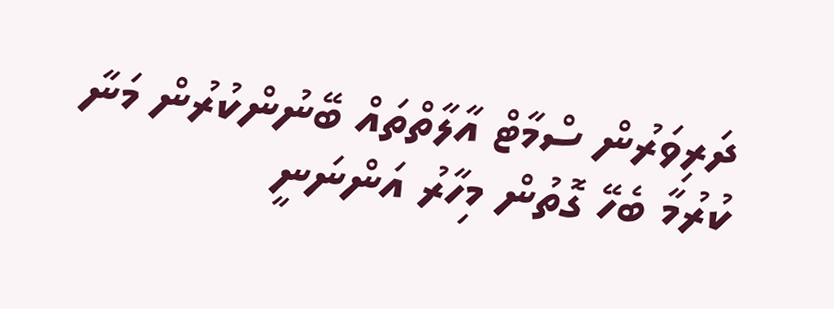ދަރިވަރުން ސްމާޓް އާލާތްތައް ބޭނުންކުރުން މަނާ ކުރުމާ ބެހޭ ގޮތުން މިހާރު އަންނަނީ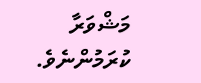މަޝްވަރާ ކުރަމުންނެވެ.